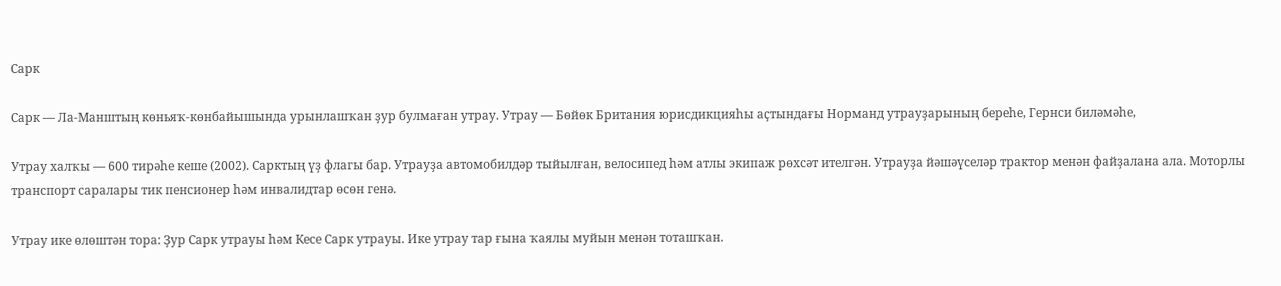Сарк

Сарк — Ла-Манштың көньяҡ-көнбайышында урынлашҡан ҙур булмаған утрау. Утрау — Бөйөк Британия юрисдикцияһы аҫтындағы Норманд утрауҙарының береһе, Гернси биләмәһе,

Утрау халҡы — 600 тирәһе кеше (2002). Сарктың үҙ флагы бар. Утрауҙа автомобилдәр тыйылған, велосипед һәм атлы экипаж рөхсәт ителгән. Утрауҙа йәшәүселәр трактор менән файҙалана ала. Моторлы транспорт саралары тик пенсионер һәм инвалидтар өсөн генә.

Утрау ике өлөштән тора: Ҙур Сарк утрауы һәм Кесе Сарк утрауы. Ике утрау тар ғына ҡаялы муйын менән тоташҡан.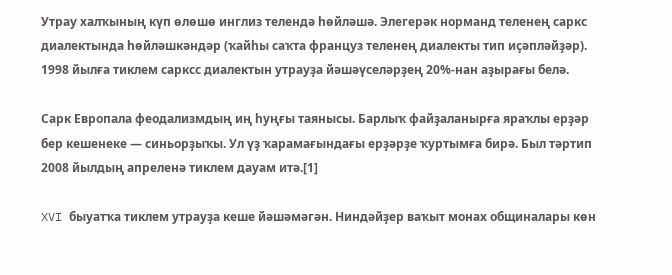Утрау халҡының күп өлөшө инглиз телендә һөйләшә. Элегерәк норманд теленең саркс диалектында һөйләшкәндәр (ҡайһы саҡта француз теленең диалекты тип иҫәпләйҙәр). 1998 йылға тиклем сарксс диалектын утрауҙа йәшәүселәрҙең 20%-нан аҙырағы белә.

Сарк Европала феодализмдың иң һуңғы таянысы. Барлыҡ файҙаланырға яраҡлы ерҙәр бер кешенеке — синьорҙыҡы. Ул үҙ ҡарамағындағы ерҙәрҙе ҡуртымға бирә. Был тәртип 2008 йылдың апреленә тиклем дауам итә.[1]

XVI быуатҡа тиклем утрауҙа кеше йәшәмәгән. Ниндәйҙер ваҡыт монах общиналары көн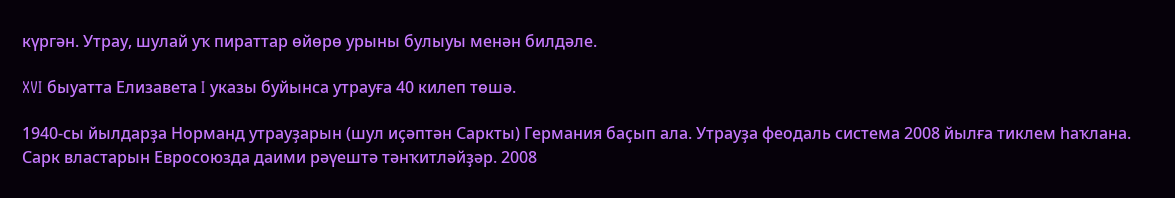күргән. Утрау, шулай уҡ пираттар өйөрө урыны булыуы менән билдәле.

XVI быуатта Елизавета I указы буйынса утрауға 40 килеп төшә.

1940-сы йылдарҙа Норманд утрауҙарын (шул иҫәптән Саркты) Германия баҫып ала. Утрауҙа феодаль система 2008 йылға тиклем һаҡлана. Сарк властарын Евросоюзда даими рәүештә тәнҡитләйҙәр. 2008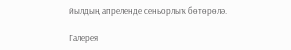йылдың апреленде сеньорлыҡ бөтөрөлә.

Галерея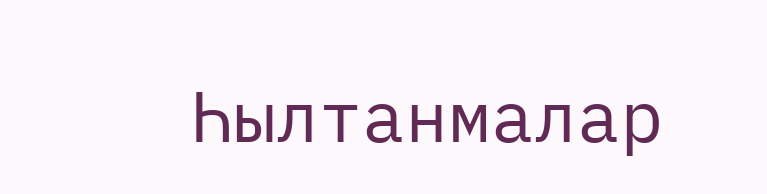Һылтанмалар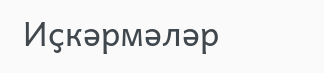Иҫкәрмәләр